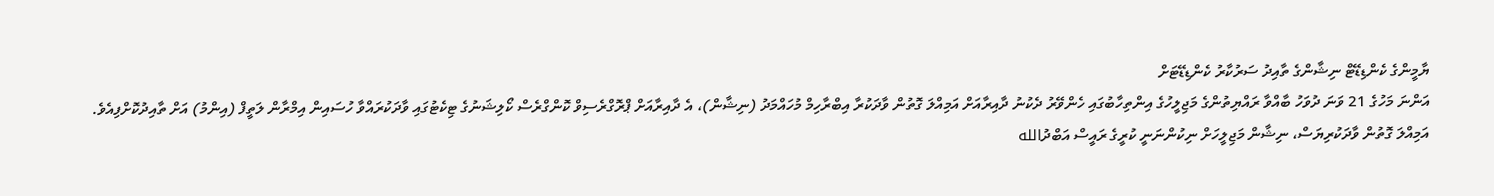ޔާމީންގެ ކެންޑިޑޭޓް ނިޝާންގެ ތާއިދު ސަރުކާރު ކެންޑިޑޭޓަށް
އަންނަ މަހުގެ 21 ވަނަ ދުވަހު ބާއްވާ ރައްޔިތުންގެ މަޖިލީހުގެ އިންތިހާބުގައި ހެންވޭރު ދެކުނު ދާއިރާއަށް އަމިއްލަ ގޮތުން ވާދަކުރާ އިބްރާހިމް މުހައްމަދު (ނިޝާން)، އެ ދާއިރާއަށް ޕްރޮގްރެސިވް ކޮންގްރެސް ކޯލިޝަނުގެ ޓިކެޓުގައި ވާދަކުރައްވާ ހުސައިން އިމްރާން ލަތީފް (އިންމު) އަށް ތާއިދުކޮށްފިއެވެ.
އަމިއްލަ ގޮތުން ވާދަކުރިޔަސް، ނިޝާން މަޖިލީހަށް ނިކުންނަނީ ކުރީގެ ރައީސް އަބްދުالله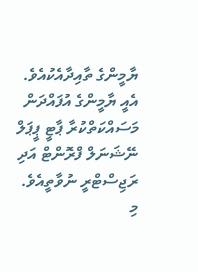ޔާމީންގެ ތާއިދާއެކުއެވެ. އެއީ ޔާމީންގެ އުފައްދަން މަސައްކަތްކުރާ ޕާޓީ ޕީޕަލް ނޭޝަނަލް ފްރޮންޓް އަދި ރަޖިސްޓްރީ ނުވާތީއެވެ.
މި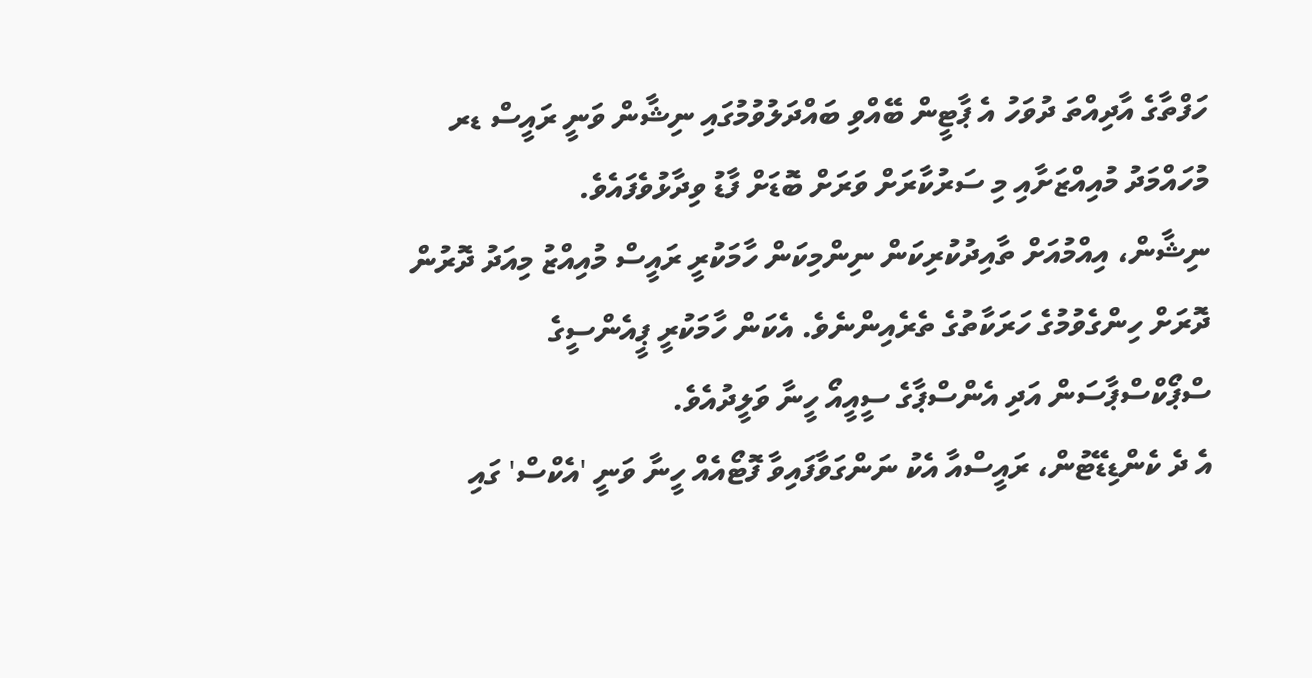ހަފްތާގެ އާދިއްތަ ދުވަހު އެ ޕާޓީން ބޭއްވި ބައްދަލުވުމުގައި ނިޝާން ވަނީ ރައީސް ޑރ މުހައްމަދު މުއިއްޒަށާއި މި ސަރުކާރަށް ވަރަށް ބޮޑަށް ފާޑު ވިދާޅުވެފައެވެ.
ނިޝާން، އިއްމުއަށް ތާއިދުކުރިކަން ނިންމިކަން ހާމަކުރީ ރައީސް މުއިއްޒު މިއަދު ދޮރުން ދޮރަށް ހިންގެވުމުގެ ހަރަކާތުގެ ތެރެއިންނެވެ. އެކަން ހާމަކުރީ ޕީއެންސީގެ ސްޕޯކްސްޕާސަން އަދި އެންސްޕާގެ ސީއީއޯ ހީނާ ވަލީދުއެވެ.
އެ ދެ ކެންޑިޑޭޓުން، ރައީސްއާ އެކު ނަންގަވާފައިވާ ފޮޓޯއެއް ހީނާ ވަނީ 'އެކްސް' ގައި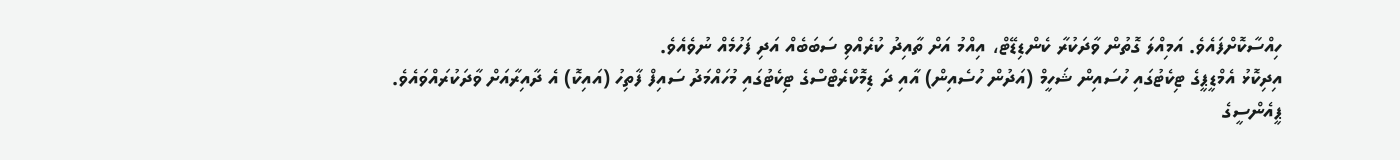ހިއްސާކޮށްފައެވެ. އަމިއްލަ ގޮތުން ވާދަކުރާ ކެންޑިޑޭޓް، އިއްމު އަށް ތާއިދު ކުރެއްވި ސަބަބެއް އަދި ފަހުމެއް ނުވެއެވެ.
އިދިކޮޅު އެމްޑީޕީގެ ޓިކެޓުގައި ހުސައިން ޝަހީމް (އަދުން ހުސެއިން) އާއި ދަ ޑިމޮކްރެޓްސްގެ ޓިކެޓުގައި މުހައްމަދު ސައިފް ފާތިހު (އައިކޮ) އެ ދާއިރާއަށް ވާދަކުރައްވައެވެ.
ޕީއެންސީގެ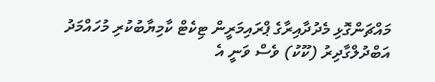މައްޗަންގޮޅި މެދުދާއިރާގެ ޕްރައިމަރީން ޓިކެޓް ކާމިޔާބުކުރި މުހައްމަދު އަބްދުލްގާދިރު (ކޫކު) ވެސް ވަނީ އެ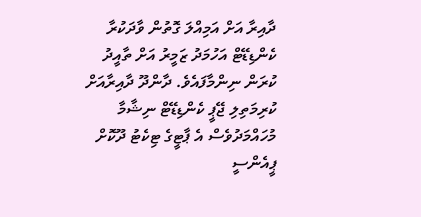ދާއިރާ އަށް އަމިއްލަ ގޮތުން ވާދަކުރާ ކެންޑިޑޭޓް އަހުމަދު ޒަމީރު އަށް ތާއީދު ކުރަން ނިންމާފައެވެ. ދާންދޫ ދާއިރާއަށް ކުރިމަތިލި ޖޭޕީ ކެންޑިޑޭޓް ނިޝާމާ މުހައްމަދުވެސް އެ ޕާޓީގެ ޓިކެޓު ދޫކޮށް ޕީއެންސީ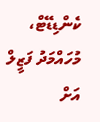ކެންޑިޑޭޓް، މުހައްމަދު ފަޒީލް އަށް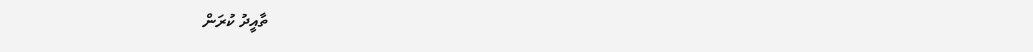ތާއީދު ކުރަން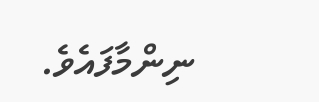ނިންމާފައެވެ.